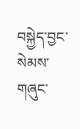བསྐྱེད་བྱང་སེམས་གཞུང་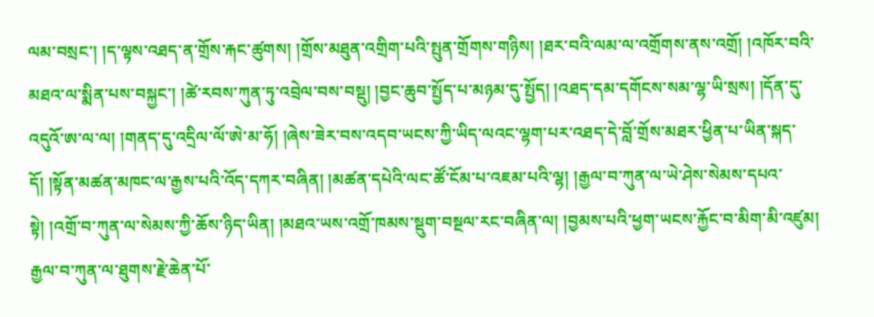ལམ་བསྲང་། །ད་ལྟས་འཐད་ན་གྲོས་རྐང་ཚུགས། །གྲོས་མཐུན་འགྲིག་པའི་སྤུན་གྲོགས་གཉིས། །ཐར་བའི་ལམ་ལ་འགྲོགས་ནས་འགྲོ། །འཁོར་བའི་མཐའ་ལ་སྨིན་པས་བསྐྱང་། །ཚེ་རབས་ཀུན་ཏུ་འབྲེལ་བས་བསྡུ། །བྱང་ཆུབ་སྤྱོད་པ་མཉམ་དུ་སྤྱོད། །འཐད་དམ་དགོངས་སམ་ལྷ་ཡི་སྲས། །དོན་དུ་འདུའོ་ཨ་ལ་ལ། །གནད་དུ་འདྲིལ་ལོ་ཨེ་མ་ཧོ། །ཞེས་ཟེར་བས་འདབ་ཡངས་ཀྱི་ཡིད་ལའང་ལྷག་པར་འཐད་དེ་བློ་གྲོས་མཐར་ཕྱིན་པ་ཡིན་སྐད་དོ། །སྟོན་མཚན་མཁང་ལ་རྒྱས་པའི་འོད་དཀར་བཞིན། །མཚན་དཔེའི་ལང་ཚོ་ངོམ་པ་འཇམ་པའི་ལྷ། །རྒྱལ་བ་ཀུན་ལ་ཡེ་ཤེས་སེམས་དཔའ་སྟེ། །འགྲོ་བ་ཀུན་ལ་སེམས་ཀྱི་ཆོས་ཉིད་ཡིན། །མཐའ་ཡས་འགྲོ་ཁམས་སྡུག་བསྔལ་རང་བཞིན་ལ། །བྱམས་པའི་ཕྱག་ཡངས་རྐྱོང་བ་མིག་མི་འཛུམ། རྒྱལ་བ་ཀུན་ལ་ཐུགས་རྗེ་ཆེན་པོ་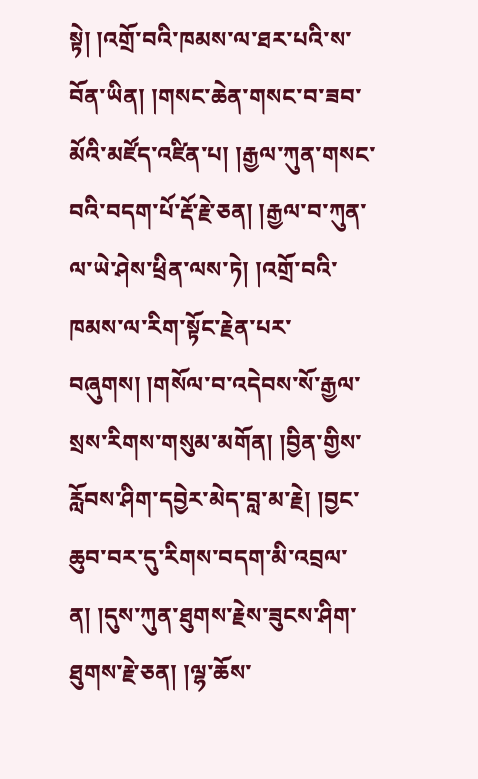སྟེ། །འགྲོ་བའི་ཁམས་ལ་ཐར་པའི་ས་བོན་ཡིན། །གསང་ཆེན་གསང་བ་ཟབ་མོའི་མཛོད་འཛིན་པ། །རྒྱལ་ཀུན་གསང་བའི་བདག་པོ་རྡོ་རྗེ་ཅན། །རྒྱལ་བ་ཀུན་ལ་ཡེ་ཤེས་ཕྲིན་ལས་ཏེ། །འགྲོ་བའི་ཁམས་ལ་རིག་སྟོང་རྗེན་པར་བཞུགས། །གསོལ་བ་འདེབས་སོ་རྒྱལ་སྲས་རིགས་གསུམ་མགོན། །བྱིན་གྱིས་རློབས་ཤིག་དབྱེར་མེད་བླ་མ་རྗེ། །བྱང་ཆུབ་བར་དུ་རིགས་བདག་མི་འབྲལ་ན། །དུས་ཀུན་ཐུགས་རྗེས་ཟུངས་ཤིག་ཐུགས་རྗེ་ཅན། །ལྷ་ཆོས་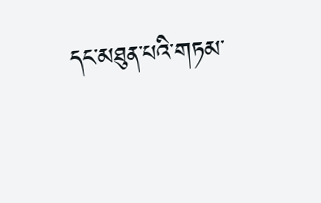དང་མཐུན་པའི་གཏམ་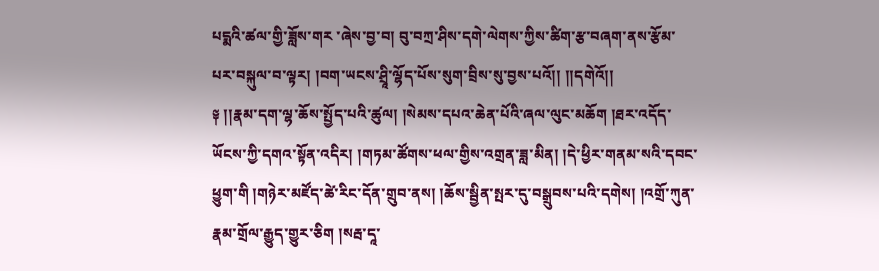པདྨའི་ཚལ་གྱི་ཟློས་གར ་ཞེས་བྱ་བ། བུ་བཀྲ་ཤིས་དགེ་ལེགས་ཀྱིས་ཚིག་རྩ་བཞག་ནས་རྩོམ་པར་བསྐུལ་བ་ལྟར། །བག་ཡངས་ཤྲཱི་ལྷོད་པོས་སུག་བྲིས་སུ་བྱས་པའོ།། །།དགེའོ།།
༈ །།རྣམ་དག་ལྷ་ཆོས་སྤྱོད་པའི་ཚུལ། །སེམས་དཔའ་ཆེན་པོའི་ཞལ་ལུང་མཆོག །ཐར་འདོད་ཡོངས་ཀྱི་དགའ་སྟོན་འདིར། །གཏམ་ཚོགས་ཕལ་གྱིས་འགྲན་ཟླ་མིན། །དེ་ཕྱིར་གནམ་སའི་དབང་ཕྱུག་གི །གཉེར་མཛོད་ཚེ་རིང་དོན་གྲུབ་ནས། །ཆོས་སྦྱིན་སྤར་དུ་བསྒྲུབས་པའི་དགེས། །འགྲོ་ཀུན་རྣམ་གྲོལ་རྒྱུད་གྱུར་ཅིག །སརྦ་དཱ་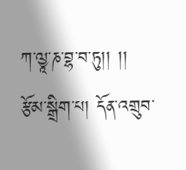ཀ་ལྱཱ་ཎ་བྷ་བ་ཏུ།། །།
རྩོམ་སྒྲིག་པ། དོན་འགྲུབ་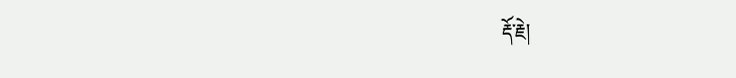རྡོ་རྗེ།